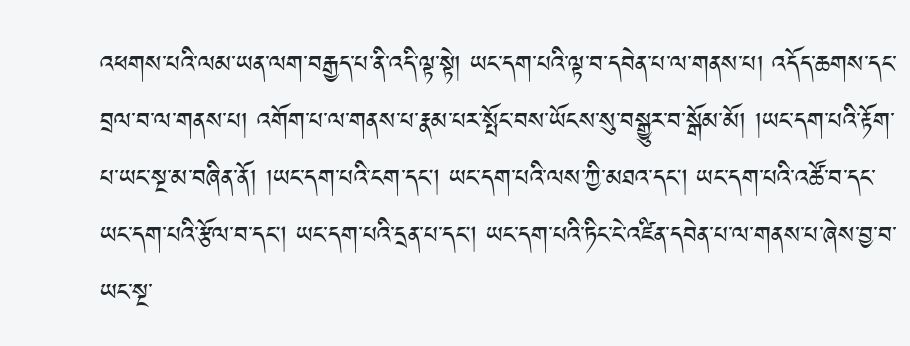འཕགས་པའི་ལམ་ཡན་ལག་བརྒྱད་པ་ནི་འདི་ལྟ་སྟེ། ཡང་དག་པའི་ལྟ་བ་དབེན་པ་ལ་གནས་པ། འདོད་ཆགས་དང་བྲལ་བ་ལ་གནས་པ། འགོག་པ་ལ་གནས་པ་རྣམ་པར་སྤོང་བས་ཡོངས་སུ་བསྒྱུར་བ་སྒོམ་མོ། །ཡང་དག་པའི་རྟོག་པ་ཡང་སྔ་མ་བཞིན་ནོ། །ཡང་དག་པའི་ངག་དང། ཡང་དག་པའི་ལས་ཀྱི་མཐའ་དང། ཡང་དག་པའི་འཚོ་བ་དང་ཡང་དག་པའི་རྩོལ་བ་དང། ཡང་དག་པའི་དྲན་པ་དང། ཡང་དག་པའི་ཏིང་ངེ་འཛིན་དབེན་པ་ལ་གནས་པ་ཞེས་བྱ་བ་ཡང་སྔ་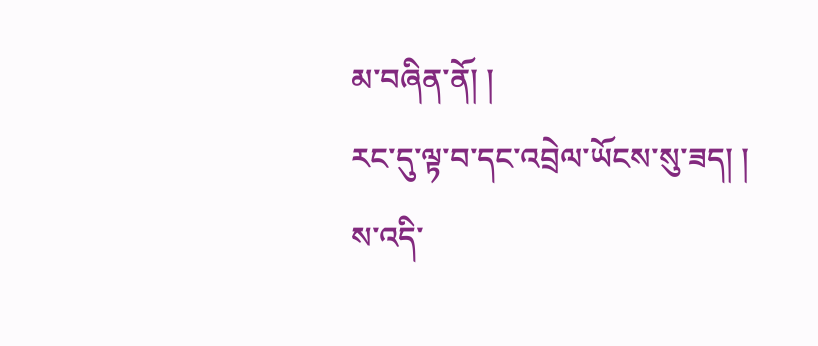མ་བཞིན་ནོ། །
རང་དུ་ལྟ་བ་དང་འབྲེལ་ཡོངས་སུ་ཟད། །
ས་འདི་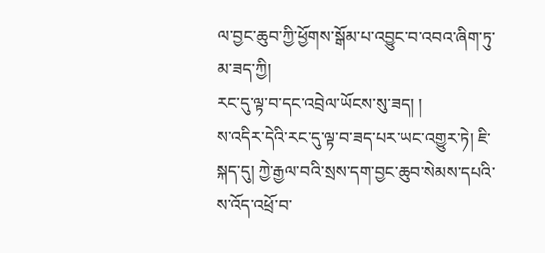ལ་བྱང་ཆུབ་ཀྱི་ཕྱོགས་སྒོམ་པ་འབྱུང་བ་འབའ་ཞིག་ཏུ་མ་ཟད་ཀྱི།
རང་དུ་ལྟ་བ་དང་འབྲེལ་ཡོངས་སུ་ཟད། །
ས་འདིར་དེའི་རང་དུ་ལྟ་བ་ཟད་པར་ཡང་འགྱུར་ཏེ། ཇི་སྐད་དུ། ཀྱེ་རྒྱལ་བའི་སྲས་དག་བྱང་ཆུབ་སེམས་དཔའི་ས་འོད་འཕྲོ་བ་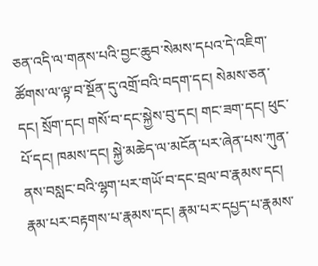ཅན་འདི་ལ་གནས་པའི་བྱང་ཆུབ་སེམས་དཔའ་དེ་འཇིག་ཚོགས་ལ་ལྟ་བ་སྔོན་དུ་འགྲོ་བའི་བདག་དང། སེམས་ཅན་དང། སྲོག་དང། གསོ་བ་དང་སྐྱེས་བུ་དང། གང་ཟག་དང། ཕུང་པོ་དང། ཁམས་དང། སྐྱེ་མཆེད་ལ་མངོན་པར་ཞེན་པས་ཀུན་ནས་བསླང་བའི་ལྷག་པར་གཡོ་བ་དང་བྲལ་བ་རྣམས་དང། རྣམ་པར་བརྟགས་པ་རྣམས་དང། རྣམ་པར་དཔྱད་པ་རྣམས་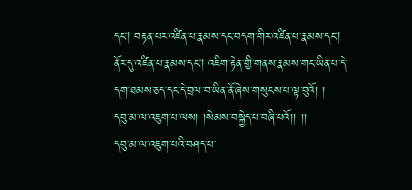དང། བརྟན་པར་འཛིན་པ་རྣམས་དང་བདག་གིར་འཛིན་པ་རྣམས་དང། ནོར་དུ་འཛིན་པ་རྣམས་དང། འཇིག་རྟེན་གྱི་གནས་རྣམས་གང་ཡིན་པ་དེ་དག་ཐམས་ཅད་དང་དེ་བྲལ་བ་ཡིན་ནོ་ཞེས་གསུངས་པ་ལྟ་བུའོ། །
དབུ་མ་ལ་འཇུག་པ་ལས། །སེམས་བསྐྱེད་པ་བཞི་པའོ།། །།
དབུ་མ་ལ་འཇུག་པའི་བཤད་པ་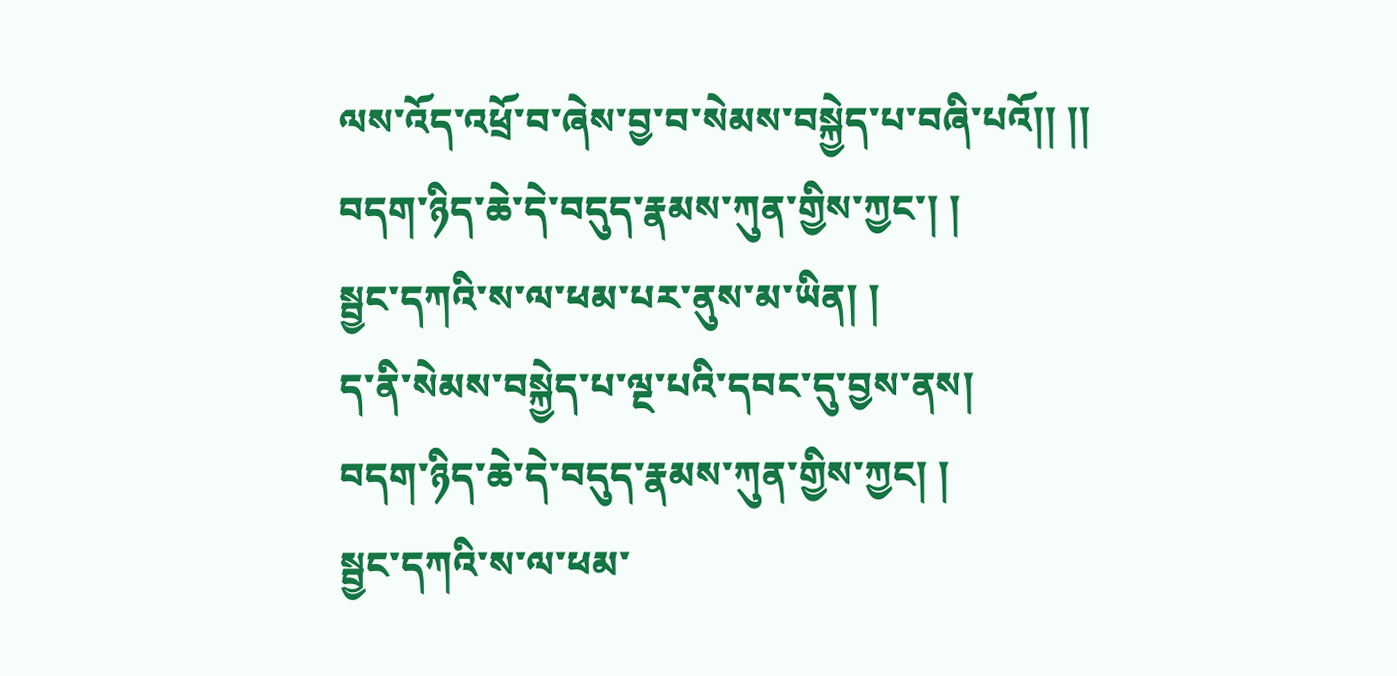ལས་འོད་འཕྲོ་བ་ཞེས་བྱ་བ་སེམས་བསྐྱེད་པ་བཞི་པའོ།། །།
བདག་ཉིད་ཆེ་དེ་བདུད་རྣམས་ཀུན་གྱིས་ཀྱང་། །
སྦྱང་དཀའི་ས་ལ་ཕམ་པར་ནུས་མ་ཡིན། །
ད་ནི་སེམས་བསྐྱེད་པ་ལྔ་པའི་དབང་དུ་བྱས་ནས།
བདག་ཉིད་ཆེ་དེ་བདུད་རྣམས་ཀུན་གྱིས་ཀྱང། །
སྦྱང་དཀའི་ས་ལ་ཕམ་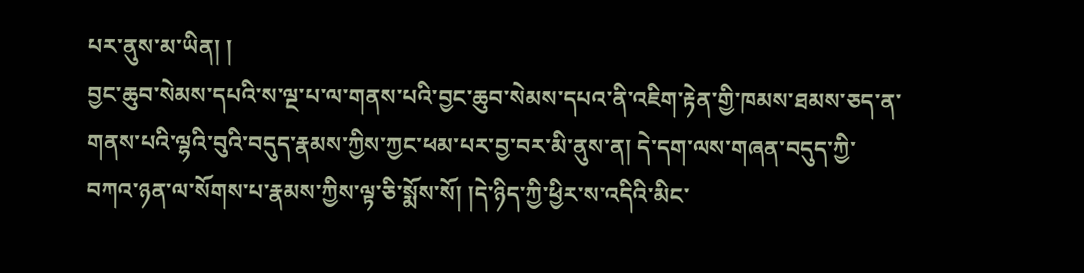པར་ནུས་མ་ཡིན། །
བྱང་ཆུབ་སེམས་དཔའི་ས་ལྔ་པ་ལ་གནས་པའི་བྱང་ཆུབ་སེམས་དཔའ་ནི་འཇིག་རྟེན་གྱི་ཁམས་ཐམས་ཅད་ན་གནས་པའི་ལྷའི་བུའི་བདུད་རྣམས་ཀྱིས་ཀྱང་ཕམ་པར་བྱ་བར་མི་ནུས་ན། དེ་དག་ལས་གཞན་བདུད་ཀྱི་བཀའ་ཉན་ལ་སོགས་པ་རྣམས་ཀྱིས་ལྟ་ཅི་སྨོས་སོ། །དེ་ཉིད་ཀྱི་ཕྱིར་ས་འདིའི་མིང་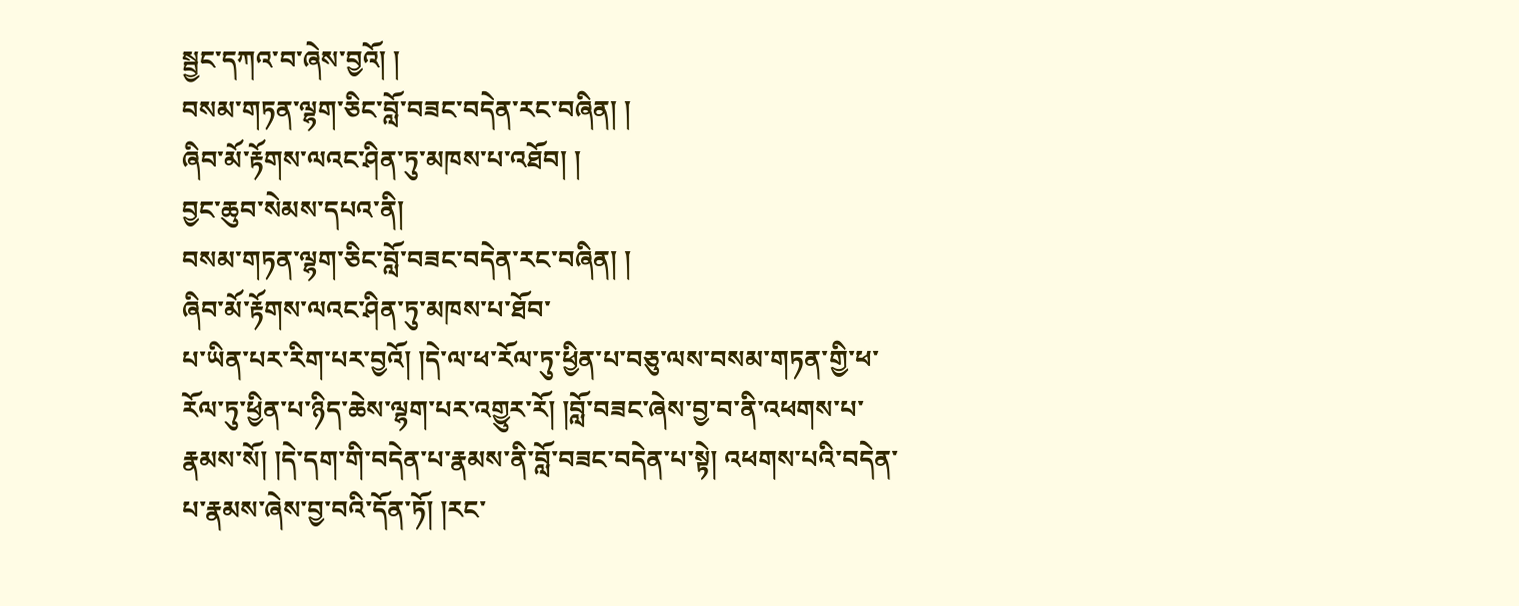སྦྱང་དཀའ་བ་ཞེས་བྱའོ། །
བསམ་གཏན་ལྷག་ཅིང་བློ་བཟང་བདེན་རང་བཞིན། །
ཞིབ་མོ་རྟོགས་ལའང་ཤིན་ཏུ་མཁས་པ་འཐོབ། །
བྱང་ཆུབ་སེམས་དཔའ་ནི།
བསམ་གཏན་ལྷག་ཅིང་བློ་བཟང་བདེན་རང་བཞིན། །
ཞིབ་མོ་རྟོགས་ལའང་ཤིན་ཏུ་མཁས་པ་ཐོབ་
པ་ཡིན་པར་རིག་པར་བྱའོ། །དེ་ལ་ཕ་རོལ་ཏུ་ཕྱིན་པ་བཅུ་ལས་བསམ་གཏན་གྱི་ཕ་རོལ་ཏུ་ཕྱིན་པ་ཉིད་ཆེས་ལྷག་པར་འགྱུར་རོ། །བློ་བཟང་ཞེས་བྱ་བ་ནི་འཕགས་པ་རྣམས་སོ། །དེ་དག་གི་བདེན་པ་རྣམས་ནི་བློ་བཟང་བདེན་པ་སྟེ། འཕགས་པའི་བདེན་པ་རྣམས་ཞེས་བྱ་བའི་དོན་ཏོ། །རང་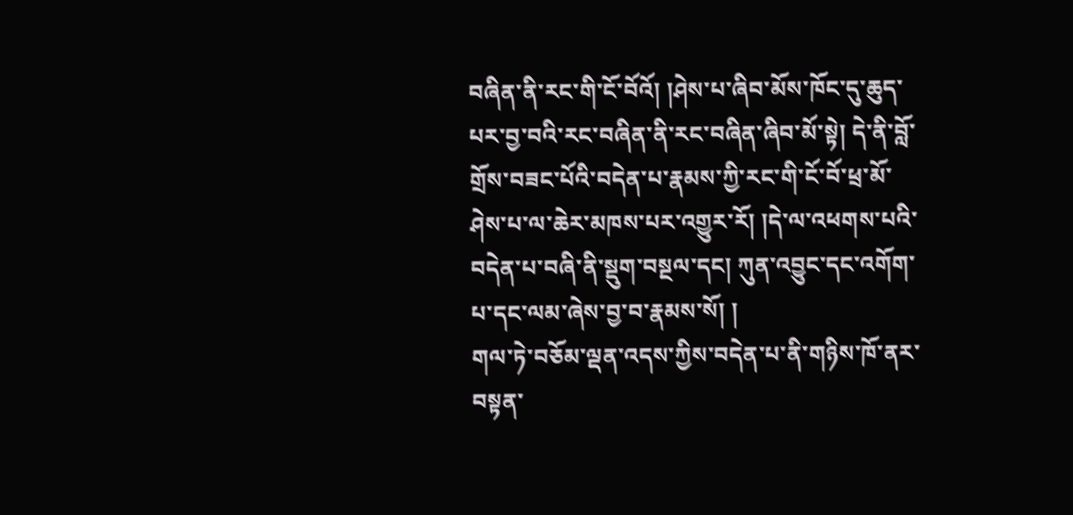བཞིན་ནི་རང་གི་ངོ་བོའོ། །ཤེས་པ་ཞིབ་མོས་ཁོང་དུ་ཆུད་པར་བྱ་བའི་རང་བཞིན་ནི་རང་བཞིན་ཞིབ་མོ་སྟེ། དེ་ནི་བློ་གྲོས་བཟང་པོའི་བདེན་པ་རྣམས་ཀྱི་རང་གི་ངོ་བོ་ཕྲ་མོ་ཤེས་པ་ལ་ཆེར་མཁས་པར་འགྱུར་རོ། །དེ་ལ་འཕགས་པའི་བདེན་པ་བཞི་ནི་སྡུག་བསྔལ་དང། ཀུན་འབྱུང་དང་འགོག་པ་དང་ལམ་ཞེས་བྱ་བ་རྣམས་སོ། །
གལ་ཏེ་བཅོམ་ལྡན་འདས་ཀྱིས་བདེན་པ་ནི་གཉིས་ཁོ་ནར་བསྟན་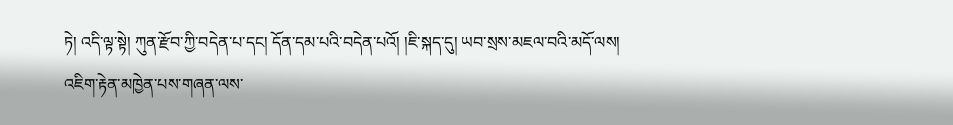ཏེ། འདི་ལྟ་སྟེ། ཀུན་རྫོབ་ཀྱི་བདེན་པ་དང། དོན་དམ་པའི་བདེན་པའོ། །ཇི་སྐད་དུ། ཡབ་སྲས་མཇལ་བའི་མདོ་ལས། འཇིག་རྟེན་མཁྱེན་པས་གཞན་ལས་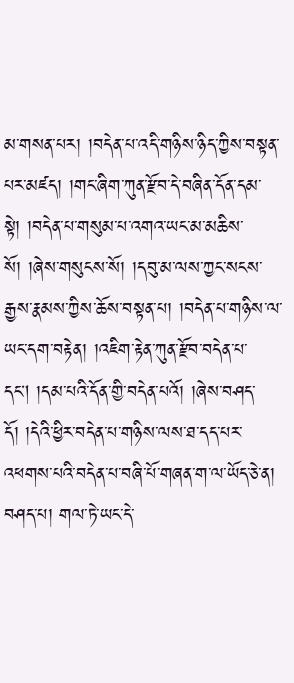མ་གསན་པར། །བདེན་པ་འདི་གཉིས་ཉིད་ཀྱིས་བསྟན་པར་མཛད། །གང་ཞིག་ཀུན་རྫོབ་དེ་བཞིན་དོན་དམ་སྟེ། །བདེན་པ་གསུམ་པ་འགའ་ཡང་མ་མཆིས་སོ། །ཞེས་གསུངས་སོ། །དབུ་མ་ལས་ཀྱང་སངས་རྒྱས་རྣམས་ཀྱིས་ཆོས་བསྟན་པ། །བདེན་པ་གཉིས་ལ་ཡང་དག་བརྟེན། །འཇིག་རྟེན་ཀུན་རྫོབ་བདེན་པ་དང། །དམ་པའི་དོན་གྱི་བདེན་པའོ། །ཞེས་བཤད་དོ། །དེའི་ཕྱིར་བདེན་པ་གཉིས་ལས་ཐ་དད་པར་འཕགས་པའི་བདེན་པ་བཞི་པོ་གཞན་ག་ལ་ཡོད་ཅེ་ན། བཤད་པ། གལ་ཏེ་ཡང་དེ་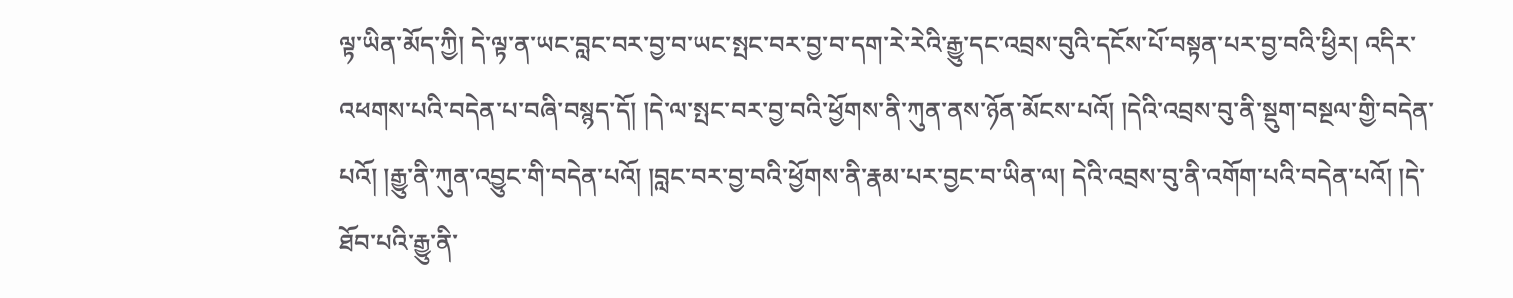ལྟ་ཡིན་མོད་ཀྱི། དེ་ལྟ་ན་ཡང་བླང་བར་བྱ་བ་ཡང་སྤང་བར་བྱ་བ་དག་རེ་རེའི་རྒྱུ་དང་འབྲས་བུའི་དངོས་པོ་བསྟན་པར་བྱ་བའི་ཕྱིར། འདིར་འཕགས་པའི་བདེན་པ་བཞི་བསྙད་དོ། །དེ་ལ་སྤང་བར་བྱ་བའི་ཕྱོགས་ནི་ཀུན་ནས་ཉོན་མོངས་པའོ། །དེའི་འབྲས་བུ་ནི་སྡུག་བསྔལ་གྱི་བདེན་པའོ། །རྒྱུ་ནི་ཀུན་འབྱུང་གི་བདེན་པའོ། །བླང་བར་བྱ་བའི་ཕྱོགས་ནི་རྣམ་པར་བྱང་བ་ཡིན་ལ། དེའི་འབྲས་བུ་ནི་འགོག་པའི་བདེན་པའོ། །དེ་ཐོབ་པའི་རྒྱུ་ནི་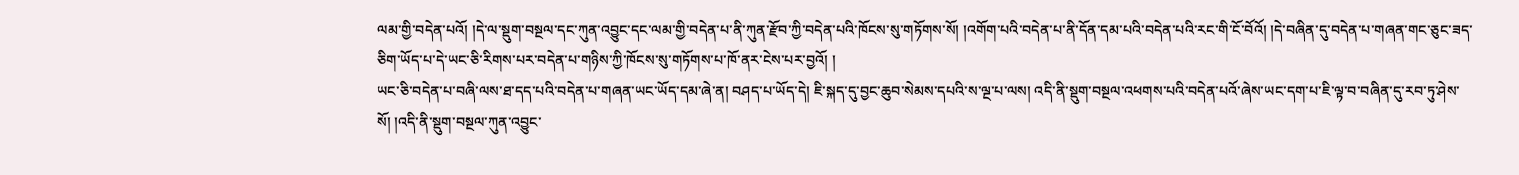ལམ་གྱི་བདེན་པའོ། །དེ་ལ་སྡུག་བསྔལ་དང་ཀུན་འབྱུང་དང་ལམ་གྱི་བདེན་པ་ནི་ཀུན་རྫོབ་ཀྱི་བདེན་པའི་ཁོངས་སུ་གཏོགས་སོ། །འགོག་པའི་བདེན་པ་ནི་དོན་དམ་པའི་བདེན་པའི་རང་གི་ངོ་བོའོ། །དེ་བཞིན་དུ་བདེན་པ་གཞན་གང་ཅུང་ཟད་ཅིག་ཡོད་པ་དེ་ཡང་ཅི་རིགས་པར་བདེན་པ་གཉིས་ཀྱི་ཁོངས་སུ་གཏོགས་པ་ཁོ་ནར་ངེས་པར་བྱའོ། །
ཡང་ཅི་བདེན་པ་བཞི་ལས་ཐ་དད་པའི་བདེན་པ་གཞན་ཡང་ཡོད་དམ་ཞེ་ན། བཤད་པ་ཡོད་དེ། ཇི་སྐད་དུ་བྱང་ཆུབ་སེམས་དཔའི་ས་ལྔ་པ་ལས། འདི་ནི་སྡུག་བསྔལ་འཕགས་པའི་བདེན་པའོ་ཞེས་ཡང་དག་པ་ཇི་ལྟ་བ་བཞིན་དུ་རབ་ཏུ་ཤེས་སོ། །འདི་ནི་སྡུག་བསྔལ་ཀུན་འབྱུང་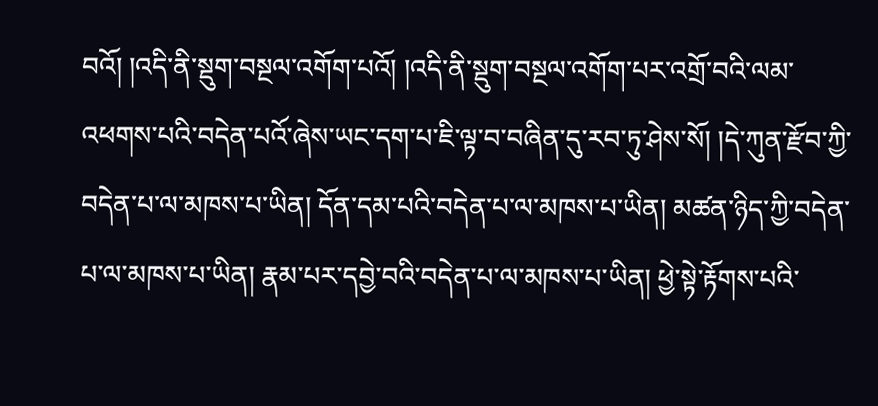བའོ། །འདི་ནི་སྡུག་བསྔལ་འགོག་པའོ། །འདི་ནི་སྡུག་བསྔལ་འགོག་པར་འགྲོ་བའི་ལམ་འཕགས་པའི་བདེན་པའོ་ཞེས་ཡང་དག་པ་ཇི་ལྟ་བ་བཞིན་དུ་རབ་ཏུ་ཤེས་སོ། །དེ་ཀུན་རྫོབ་ཀྱི་བདེན་པ་ལ་མཁས་པ་ཡིན། དོན་དམ་པའི་བདེན་པ་ལ་མཁས་པ་ཡིན། མཚན་ཉིད་ཀྱི་བདེན་པ་ལ་མཁས་པ་ཡིན། རྣམ་པར་དབྱེ་བའི་བདེན་པ་ལ་མཁས་པ་ཡིན། ཕྱེ་སྟེ་རྟོགས་པའི་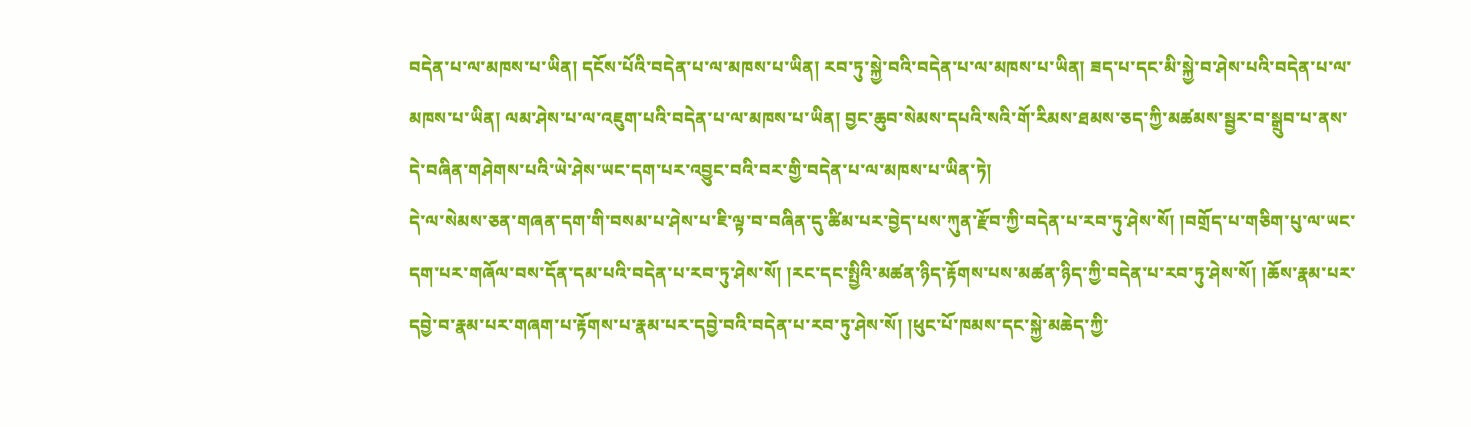བདེན་པ་ལ་མཁས་པ་ཡིན། དངོས་པོའི་བདེན་པ་ལ་མཁས་པ་ཡིན། རབ་ཏུ་སྐྱེ་བའི་བདེན་པ་ལ་མཁས་པ་ཡིན། ཟད་པ་དང་མི་སྐྱེ་བ་ཤེས་པའི་བདེན་པ་ལ་མཁས་པ་ཡིན། ལམ་ཤེས་པ་ལ་འཇུག་པའི་བདེན་པ་ལ་མཁས་པ་ཡིན། བྱང་ཆུབ་སེམས་དཔའི་སའི་གོ་རིམས་ཐམས་ཅད་ཀྱི་མཚམས་སྦྱར་བ་སྒྲུབ་པ་ནས་དེ་བཞིན་གཤེགས་པའི་ཡེ་ཤེས་ཡང་དག་པར་འབྱུང་བའི་བར་གྱི་བདེན་པ་ལ་མཁས་པ་ཡིན་ཏེ།
དེ་ལ་སེམས་ཅན་གཞན་དག་གི་བསམ་པ་ཤེས་པ་ཇི་ལྟ་བ་བཞིན་དུ་ཚིམ་པར་བྱེད་པས་ཀུན་རྫོབ་ཀྱི་བདེན་པ་རབ་ཏུ་ཤེས་སོ། །བགྲོད་པ་གཅིག་པུ་ལ་ཡང་དག་པར་གཞོལ་བས་དོན་དམ་པའི་བདེན་པ་རབ་ཏུ་ཤེས་སོ། །རང་དང་སྤྱིའི་མཚན་ཉིད་རྟོགས་པས་མཚན་ཉིད་ཀྱི་བདེན་པ་རབ་ཏུ་ཤེས་སོ། །ཆོས་རྣམ་པར་དབྱེ་བ་རྣམ་པར་གཞག་པ་རྟོགས་པ་རྣམ་པར་དབྱེ་བའི་བདེན་པ་རབ་ཏུ་ཤེས་སོ། །ཕུང་པོ་ཁམས་དང་སྐྱེ་མཆེད་ཀྱི་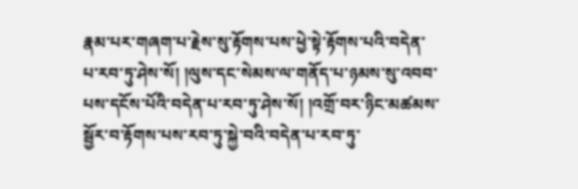རྣམ་པར་གཞག་པ་རྗེས་སུ་རྟོགས་པས་ཕྱེ་སྟེ་རྟོགས་པའི་བདེན་པ་རབ་ཏུ་ཤེས་སོ། །ལུས་དང་སེམས་ལ་གནོད་པ་ཉམས་སུ་འབབ་པས་དངོས་པོའི་བདེན་པ་རབ་ཏུ་ཤེས་སོ། །འགྲོ་བར་ཉིང་མཚམས་སྦྱོར་བ་རྟོགས་པས་རབ་ཏུ་སྐྱེ་བའི་བདེན་པ་རབ་ཏུ་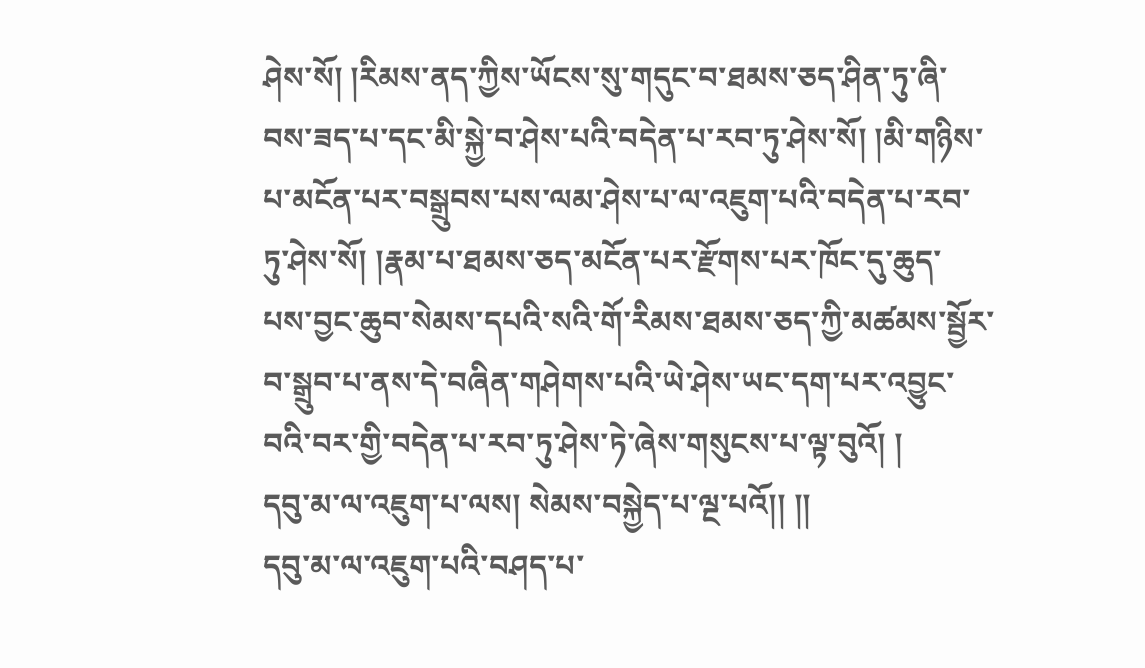ཤེས་སོ། །རིམས་ནད་ཀྱིས་ཡོངས་སུ་གདུང་བ་ཐམས་ཅད་ཤིན་ཏུ་ཞི་བས་ཟད་པ་དང་མི་སྐྱེ་བ་ཤེས་པའི་བདེན་པ་རབ་ཏུ་ཤེས་སོ། །མི་གཉིས་པ་མངོན་པར་བསྒྲུབས་པས་ལམ་ཤེས་པ་ལ་འཇུག་པའི་བདེན་པ་རབ་ཏུ་ཤེས་སོ། །རྣམ་པ་ཐམས་ཅད་མངོན་པར་རྫོགས་པར་ཁོང་དུ་ཆུད་པས་བྱང་ཆུབ་སེམས་དཔའི་སའི་གོ་རིམས་ཐམས་ཅད་ཀྱི་མཚམས་སྦྱོར་བ་སྒྲུབ་པ་ནས་དེ་བཞིན་གཤེགས་པའི་ཡེ་ཤེས་ཡང་དག་པར་འབྱུང་བའི་བར་གྱི་བདེན་པ་རབ་ཏུ་ཤེས་ཏེ་ཞེས་གསུངས་པ་ལྟ་བུའོ། །
དབུ་མ་ལ་འཇུག་པ་ལས། སེམས་བསྐྱེད་པ་ལྔ་པའོ།། །།
དབུ་མ་ལ་འཇུག་པའི་བཤད་པ་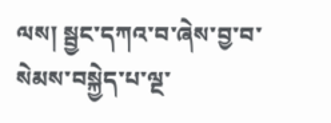ལས། སྦྱང་དཀའ་བ་ཞེས་བྱ་བ་སེམས་བསྐྱེད་པ་ལྔ་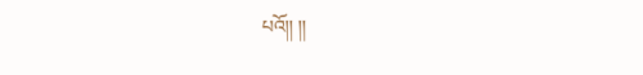པའོ།། །།